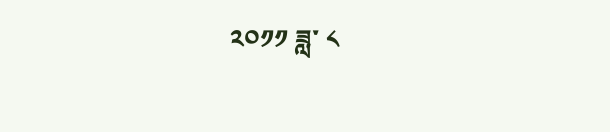༢༠༡༡ ཟླ་ ༨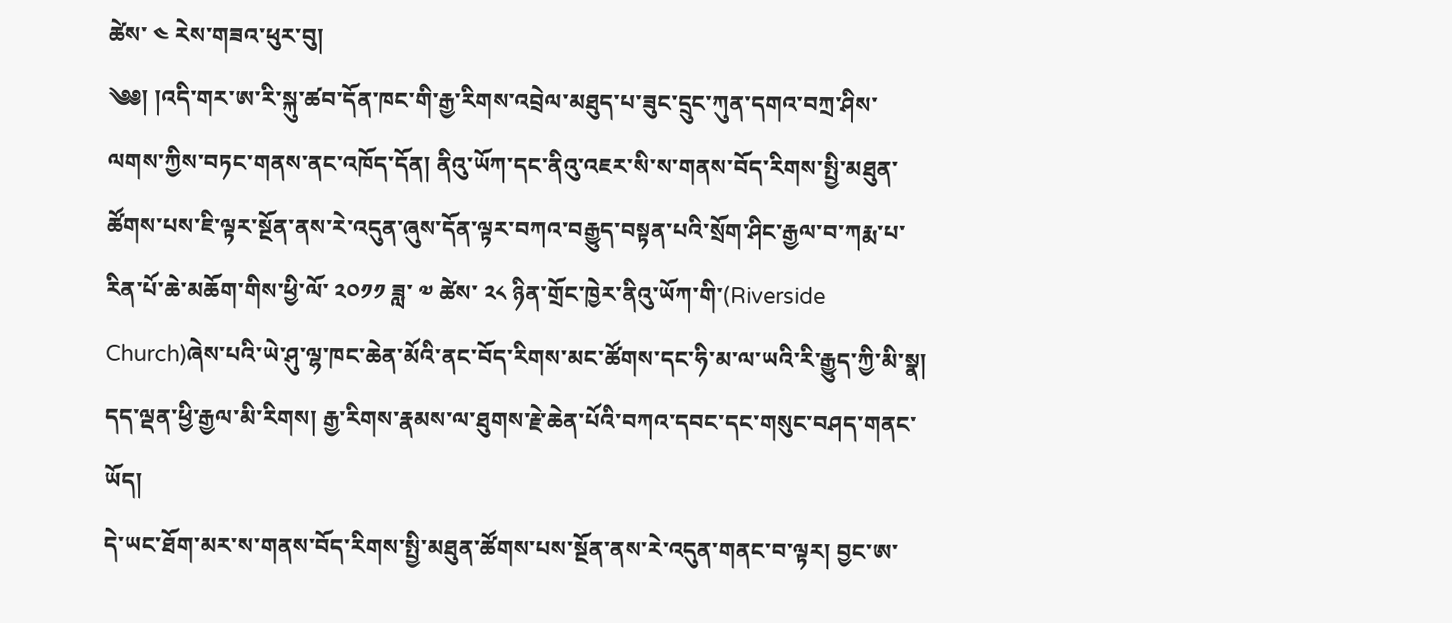ཚེས་ ༤ རེས་གཟའ་ཕུར་བུ།
༄༅། །འདི་གར་ཨ་རི་སྐུ་ཚབ་དོན་ཁང་གི་རྒྱ་རིགས་འབྲེལ་མཐུད་པ་ཟུང་དྲུང་ཀུན་དགའ་བཀྲ་ཤིས་ལགས་ཀྱིས་བཏང་གནས་ནང་འཁོད་དོན། ནིའུ་ཡོཀ་དང་ནིའུ་འཇར་སི་ས་གནས་བོད་རིགས་སྤྱི་མཐུན་ཚོགས་པས་ཇི་ལྟར་སྔོན་ནས་རེ་འདུན་ཞུས་དོན་ལྟར་བཀའ་བརྒྱུད་བསྟན་པའི་སྲོག་ཤིང་རྒྱལ་བ་ཀརྨ་པ་རིན་པོ་ཆེ་མཆོག་གིས་ཕྱི་ལོ་ ༢༠༡༡ ཟླ་ ༧ ཚེས་ ༢༨ ཉིན་གྲོང་ཁྱེར་ནིའུ་ཡོཀ་གི་(Riverside Church)ཞེས་པའི་ཡེ་ཤུ་ལྷ་ཁང་ཆེན་མོའི་ནང་བོད་རིགས་མང་ཚོགས་དང་ཧི་མ་ལ་ཡའི་རི་རྒྱུད་ཀྱི་མི་སྣ། དད་ལྡན་ཕྱི་རྒྱལ་མི་རིགས། རྒྱ་རིགས་རྣམས་ལ་ཐུགས་རྗེ་ཆེན་པོའི་བཀའ་དབང་དང་གསུང་བཤད་གནང་ཡོད།
དེ་ཡང་ཐོག་མར་ས་གནས་བོད་རིགས་སྤྱི་མཐུན་ཚོགས་པས་སྔོན་ནས་རེ་འདུན་གནང་བ་ལྟར། བྱང་ཨ་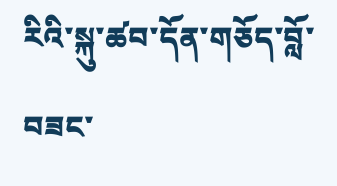རིའི་སྐུ་ཚབ་དོན་གཅོད་བློ་བཟང་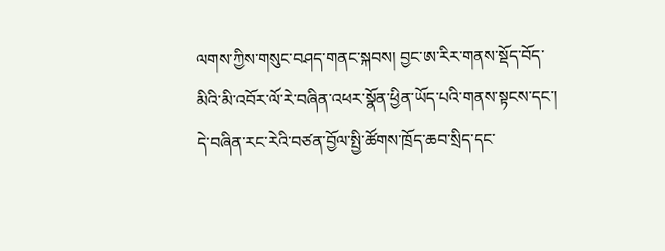ལགས་ཀྱིས་གསུང་བཤད་གནང་སྐབས། བྱང་ཨ་རིར་གནས་སྡོད་བོད་མིའི་མི་འབོར་ལོ་རེ་བཞིན་འཕར་སྣོན་ཕྱིན་ཡོད་པའི་གནས་སྟངས་དང་། དེ་བཞིན་རང་རེའི་བཙན་བྱོལ་སྤྱི་ཚོགས་ཁྲོད་ཆབ་སྲིད་དང་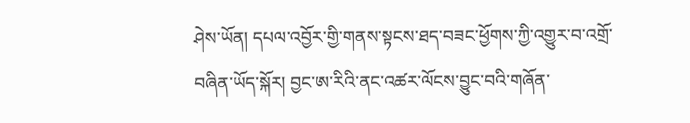ཤེས་ཡོན། དཔལ་འབྱོར་གྱི་གནས་སྟངས་ཐད་བཟང་ཕྱོགས་ཀྱི་འགྱུར་བ་འགྲོ་བཞིན་ཡོད་སྐོར། བྱང་ཨ་རིའི་ནང་འཚར་ལོངས་བྱུང་བའི་གཞོན་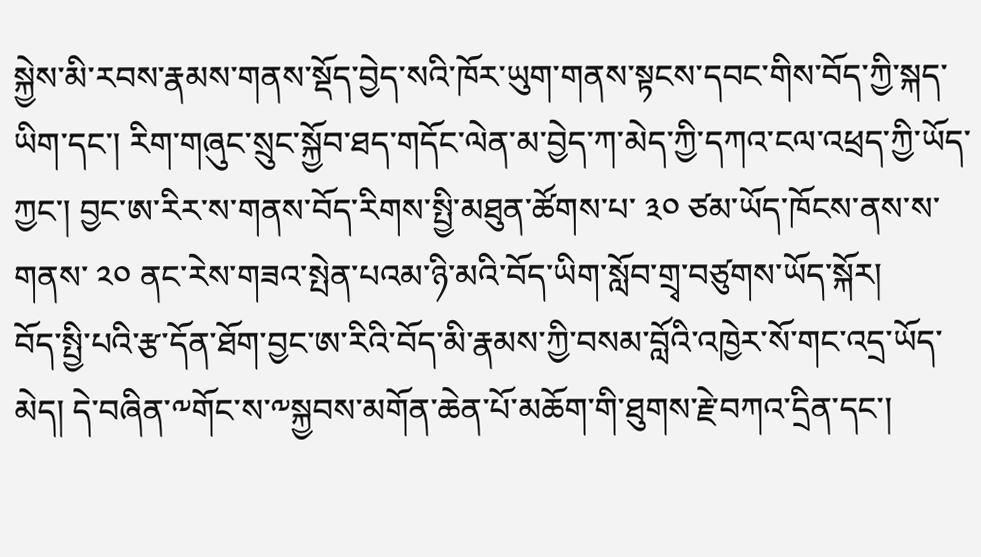སྐྱེས་མི་རབས་རྣམས་གནས་སྡོད་བྱེད་སའི་ཁོར་ཡུག་གནས་སྟངས་དབང་གིས་བོད་ཀྱི་སྐད་ཡིག་དང་། རིག་གཞུང་སྲུང་སྐྱོབ་ཐད་གདོང་ལེན་མ་བྱེད་ཀ་མེད་ཀྱི་དཀའ་ངལ་འཕྲད་ཀྱི་ཡོད་ཀྱང་། བྱང་ཨ་རིར་ས་གནས་བོད་རིགས་སྤྱི་མཐུན་ཚོགས་པ་ ༣༠ ཙམ་ཡོད་ཁོངས་ནས་ས་གནས་ ༢༠ ནང་རེས་གཟའ་སྤེན་པའམ་ཉི་མའི་བོད་ཡིག་སློབ་གྲྭ་བཙུགས་ཡོད་སྐོར།
བོད་སྤྱི་པའི་རྩ་དོན་ཐོག་བྱང་ཨ་རིའི་བོད་མི་རྣམས་ཀྱི་བསམ་བློའི་འཁྱེར་སོ་གང་འདྲ་ཡོད་མེད། དེ་བཞིན་༸གོང་ས་༸སྐྱབས་མགོན་ཆེན་པོ་མཆོག་གི་ཐུགས་རྗེ་བཀའ་དྲིན་དང་།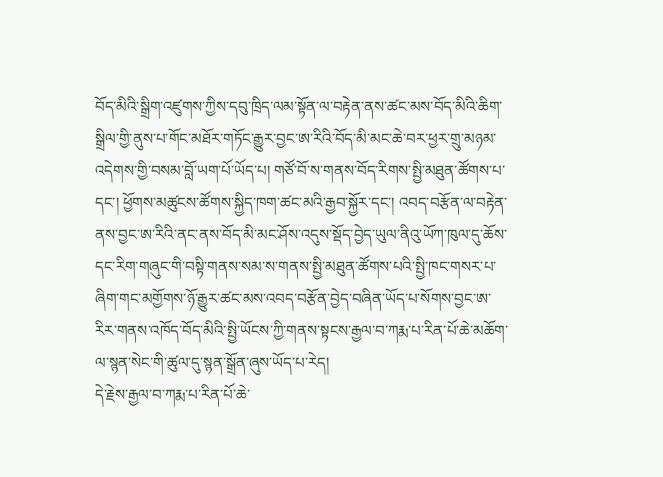བོད་མིའི་སྒྲིག་འཛུགས་ཀྱིས་དབུ་ཁྲིད་ལམ་སྟོན་ལ་བརྟེན་ནས་ཚང་མས་བོད་མིའི་ཆིག་སྒྲིལ་གྱི་ནུས་པ་གོང་མཐོར་གཏོང་རྒྱུར་བྱང་ཨ་རིའི་བོད་མི་མང་ཆེ་བར་ཕྱར་གྲུ་མཉམ་འདེགས་གྱི་བསམ་བློ་ཡག་པོ་ཡོད་པ། གཙོ་བོ་ས་གནས་བོད་རིགས་སྤྱི་མཐུན་ཚོགས་པ་དང་། ཕྱོགས་མཚུངས་ཚོགས་སྐྱིད་ཁག་ཚང་མའི་རྒྱབ་སྐྱོར་དང་། འབད་བརྩོན་ལ་བརྟེན་ནས་བྱང་ཨ་རིའི་ནང་ནས་བོད་མི་མང་ཤོས་འདུས་སྡོད་བྱེད་ཡུལ་ནིའུ་ཡོཀ་ཁུལ་དུ་ཆོས་དང་རིག་གཞུང་གི་བསྟི་གནས་སམ་ས་གནས་སྤྱི་མཐུན་ཚོགས་པའི་སྤྱི་ཁང་གསར་པ་ཞིག་གང་མགྱོགས་ཉོ་རྒྱུར་ཚང་མས་འབད་བརྩོན་བྱེད་བཞིན་ཡོད་པ་སོགས་བྱང་ཨ་རིར་གནས་འཁོད་བོད་མིའི་སྤྱི་ཡོངས་ཀྱི་གནས་སྟངས་རྒྱལ་བ་ཀརྨ་པ་རིན་པོ་ཆེ་མཆོག་ལ་སྙན་སེང་གི་ཚུལ་དུ་སྙན་སྒྲོན་ཞུས་ཡོད་པ་རེད།
དེ་རྗེས་རྒྱལ་བ་ཀརྨ་པ་རིན་པོ་ཆེ་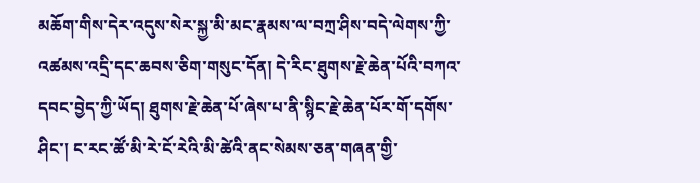མཆོག་གིས་དེར་འདུས་སེར་སྐྱ་མི་མང་རྣམས་ལ་བཀྲ་ཤིས་བདེ་ལེགས་ཀྱི་འཚམས་འདྲི་དང་ཆབས་ཅིག་གསུང་དོན། དེ་རིང་ཐུགས་རྗེ་ཆེན་པོའི་བཀའ་དབང་བྱེད་ཀྱི་ཡོད། ཐུགས་རྗེ་ཆེན་པོ་ཞེས་པ་ནི་སྙིང་རྗེ་ཆེན་པོར་གོ་དགོས་ཤིང་། ང་རང་ཚོ་མི་རེ་ངོ་རེའི་མི་ཚེའི་ནང་སེམས་ཅན་གཞན་གྱི་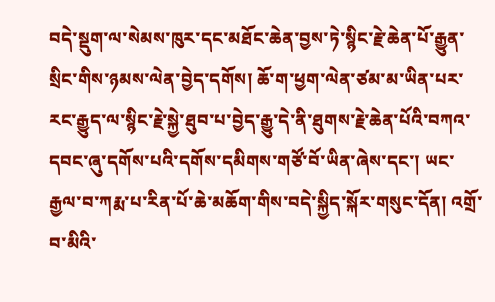བདེ་སྡུག་ལ་སེམས་ཁུར་དང་མཐོང་ཆེན་བྱས་ཏེ་སྙིང་རྗེ་ཆེན་པོ་རྒྱུན་སྲིང་གིས་ཉམས་ལེན་བྱེད་དགོས། ཆོ་ག་ཕྱག་ལེན་ཙམ་མ་ཡིན་པར་རང་རྒྱུད་ལ་སྙིང་རྗེ་སྐྱེ་ཐུབ་པ་བྱེད་རྒྱུ་དེ་ནི་ཐུགས་རྗེ་ཆེན་པོའི་བཀའ་དབང་ཞུ་དགོས་པའི་དགོས་དམིགས་གཙོ་བོ་ཡིན་ཞེས་དང་། ཡང་རྒྱལ་བ་ཀརྨ་པ་རིན་པོ་ཆེ་མཆོག་གིས་བདེ་སྐྱིད་སྐོར་གསུང་དོན། འགྲོ་བ་མིའི་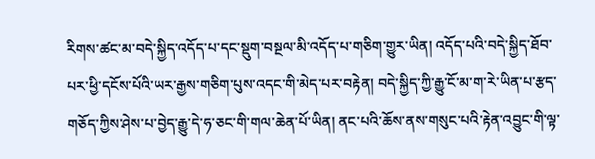རིགས་ཚང་མ་བདེ་སྐྱིད་འདོད་པ་དང་སྡུག་བསྔལ་མི་འདོད་པ་གཅིག་གྱུར་ཡིན། འདོད་པའི་བདེ་སྐྱིད་ཐོབ་པར་ཕྱི་དངོས་པོའི་ཡར་རྒྱས་གཅིག་པུས་འདང་གི་མེད་པར་བརྟེན། བདེ་སྐྱིད་ཀྱི་རྒྱུ་ངོ་མ་ག་རེ་ཡིན་པ་རྩད་གཅོད་ཀྱིས་ཤེས་པ་བྱེད་རྒྱུ་དེ་ཧ་ཅང་གི་གལ་ཆེན་པོ་ཡིན། ནང་པའི་ཆོས་ནས་གསུང་པའི་རྟེན་འབྱུང་གི་ལྟ་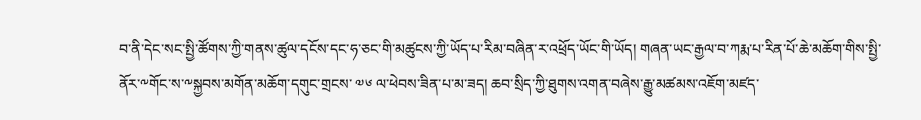བ་ནི་དེང་སང་སྤྱི་ཚོགས་ཀྱི་གནས་ཚུལ་དངོས་དང་ཧ་ཅང་གི་མཚུངས་ཀྱི་ཡོད་པ་རིམ་བཞིན་ར་འཕྲོད་ཡོང་གི་ཡོད། གཞན་ཡང་རྒྱལ་བ་ཀརྨ་པ་རིན་པོ་ཆེ་མཆོག་གིས་སྤྱི་ནོར་༸གོང་ས་༸སྐྱབས་མགོན་མཆོག་དགུང་གྲངས་ ༧༦ ལ་ཕེབས་ཟིན་པ་མ་ཟད། ཆབ་སྲིད་ཀྱི་ཐུགས་འགན་བཞེས་རྒྱུ་མཚམས་འཇོག་མཛད་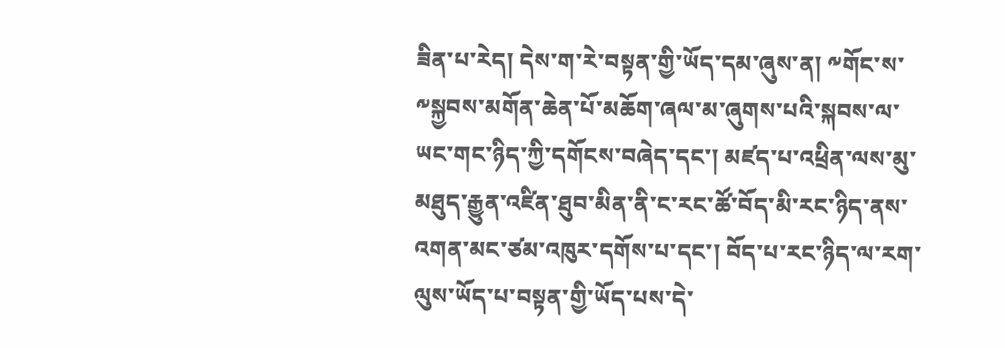ཟིན་པ་རེད། དེས་ག་རེ་བསྟན་གྱི་ཡོད་དམ་ཞུས་ན། ༸གོང་ས་༸སྐྱབས་མགོན་ཆེན་པོ་མཆོག་ཞལ་མ་ཞུགས་པའི་སྐབས་ལ་ཡང་གང་ཉིད་ཀྱི་དགོངས་བཞེད་དང་། མཛད་པ་འཕྲིན་ལས་མུ་མཐུད་རྒྱུན་འཛིན་ཐུབ་མིན་ནི་ང་རང་ཚོ་བོད་མི་རང་ཉིད་ནས་འགན་མང་ཙམ་འཁུར་དགོས་པ་དང་། བོད་པ་རང་ཉིད་ལ་རག་ལུས་ཡོད་པ་བསྟན་གྱི་ཡོད་པས་དེ་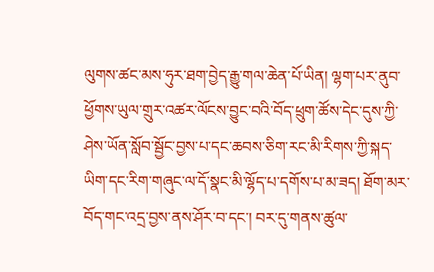ལུགས་ཚང་མས་ཧུར་ཐག་བྱེད་རྒྱུ་གལ་ཆེན་པོ་ཡིན། ལྷག་པར་ནུབ་ཕྱོགས་ཡུལ་གྲུར་འཚར་ལོངས་བྱུང་བའི་བོད་ཕྲུག་ཚོས་དེང་དུས་ཀྱི་ཤེས་ཡོན་སློབ་སྦྱོང་བྱས་པ་དང་ཆབས་ཅིག་རང་མི་རིགས་ཀྱི་སྐད་ཡིག་དང་རིག་གཞུང་ལ་དོ་སྣང་མི་ལྷོད་པ་དགོས་པ་མ་ཟད། ཐོག་མར་བོད་གང་འདྲ་བྱས་ནས་ཤོར་བ་དང་། བར་དུ་གནས་ཚུལ་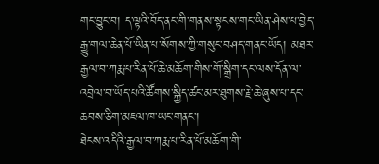གང་བྱུང་བ། ད་ལྟའི་བོད་ནང་གི་གནས་སྟངས་གང་ཡིན་ཤེས་པ་བྱེད་རྒྱུ་གལ་ཆེན་པོ་ཡིན་པ་སོགས་ཀྱི་གསུང་བཤད་གནང་ཡོད། མཐར་རྒྱལ་བ་ཀརྨ་པ་རིན་པོ་ཆེ་མཆོག་གིས་གོ་སྒྲིག་དང་ལས་དོན་ལ་འབྲེལ་བ་ཡོད་པའི་ཚོགས་སྐྱིད་ཚང་མར་ཐུགས་རྗེ་ཆེ་ཞུས་པ་དང་ཆབས་ཅིག་མཇལ་ཁ་ཡང་གནང་།
ཐེངས་འདིའི་རྒྱལ་བ་ཀརྨ་པ་རིན་པོ་མཆོག་གི་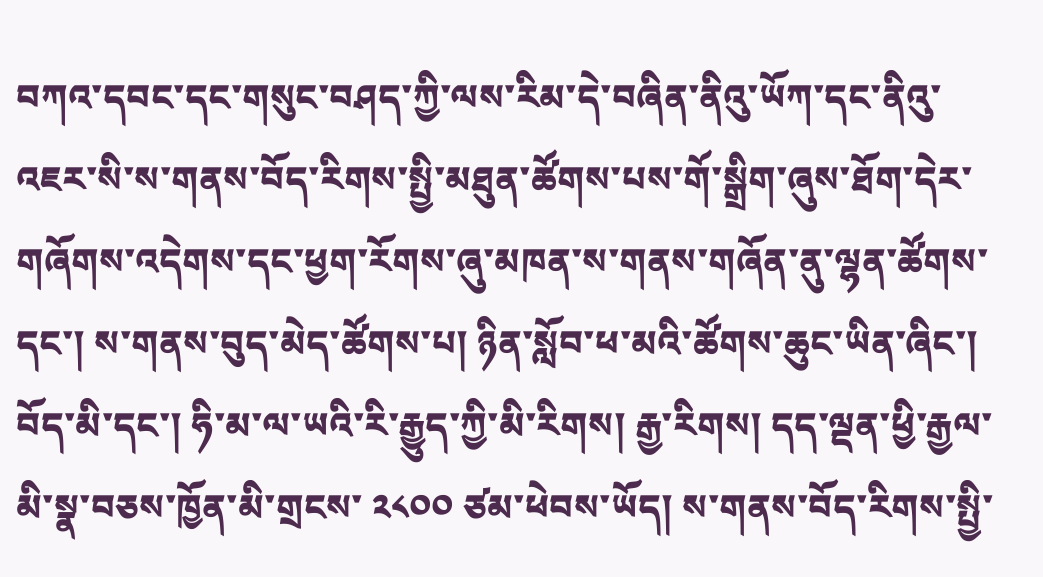བཀའ་དབང་དང་གསུང་བཤད་ཀྱི་ལས་རིམ་དེ་བཞིན་ནིའུ་ཡོཀ་དང་ནིའུ་འཇར་སི་ས་གནས་བོད་རིགས་སྤྱི་མཐུན་ཚོགས་པས་གོ་སྒྲིག་ཞུས་ཐོག་དེར་གཞོགས་འདེགས་དང་ཕྱག་རོགས་ཞུ་མཁན་ས་གནས་གཞོན་ནུ་ལྷན་ཚོགས་དང་། ས་གནས་བུད་མེད་ཚོགས་པ། ཉིན་སློབ་ཕ་མའི་ཚོགས་ཆུང་ཡིན་ཞིང་། བོད་མི་དང་། ཧི་མ་ལ་ཡའི་རི་རྒྱུད་ཀྱི་མི་རིགས། རྒྱ་རིགས། དད་ལྡན་ཕྱི་རྒྱལ་མི་སྣ་བཅས་ཁྱོན་མི་གྲངས་ ༢༨༠༠ ཙམ་ཕེབས་ཡོད། ས་གནས་བོད་རིགས་སྤྱི་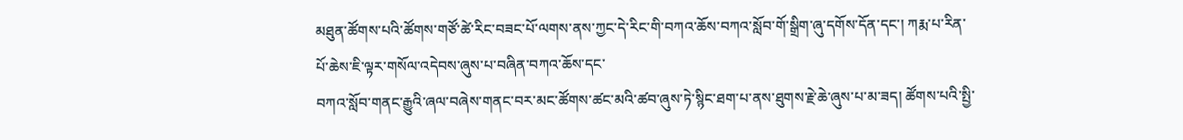མཐུན་ཚོགས་པའི་ཚོགས་གཙོ་ཚེ་རིང་བཟང་པོ་ལགས་ནས་ཀྱང་དེ་རིང་གི་བཀའ་ཆོས་བཀའ་སློབ་གོ་སྒྲིག་ཞུ་དགོས་དོན་དང་། ཀརྨ་པ་རིན་པོ་ཆེས་ཇི་ལྟར་གསོལ་འདེབས་ཞུས་པ་བཞིན་བཀའ་ཆོས་དང་
བཀའ་སློབ་གནང་རྒྱུའི་ཞལ་བཞེས་གནང་བར་མང་ཚོགས་ཚང་མའི་ཚབ་ཞུས་ཏེ་སྙིང་ཐག་པ་ནས་ཐུགས་རྗེ་ཆེ་ཞུས་པ་མ་ཟད། ཚོགས་པའི་སྤྱི་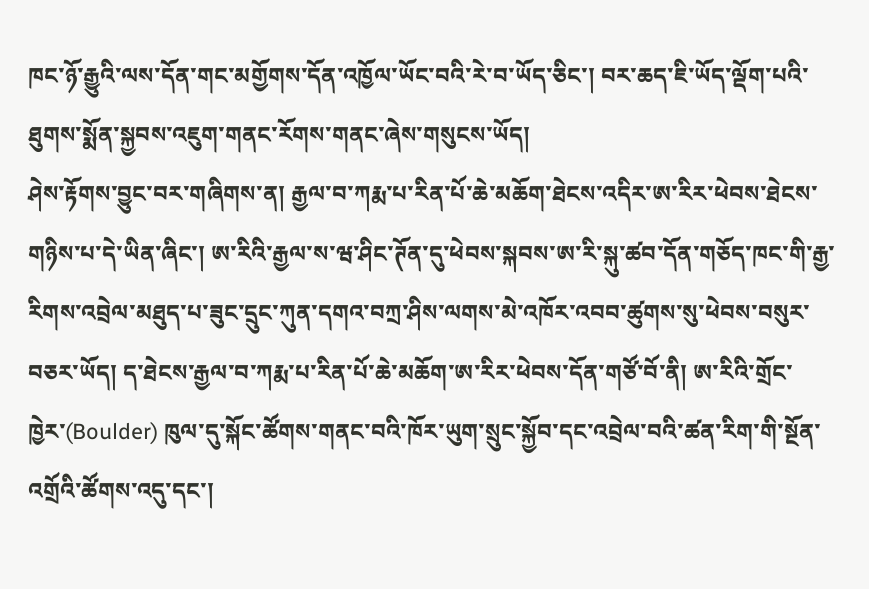ཁང་ཉོ་རྒྱུའི་ལས་དོན་གང་མགྱོགས་དོན་འཁྱོལ་ཡོང་བའི་རེ་བ་ཡོད་ཅིང་། བར་ཆད་ཇི་ཡོད་ལྡོག་པའི་ཐུགས་སྨོན་སྐྱབས་འཇུག་གནང་རོགས་གནང་ཞེས་གསུངས་ཡོད།
ཤེས་རྟོགས་བྱུང་བར་གཞིགས་ན། རྒྱལ་བ་ཀརྨ་པ་རིན་པོ་ཆེ་མཆོག་ཐེངས་འདིར་ཨ་རིར་ཕེབས་ཐེངས་གཉིས་པ་དེ་ཡིན་ཞིང་། ཨ་རིའི་རྒྱལ་ས་ཝ་ཤིང་ཊོན་དུ་ཕེབས་སྐབས་ཨ་རི་སྐུ་ཚབ་དོན་གཅོད་ཁང་གི་རྒྱ་རིགས་འབྲེལ་མཐུད་པ་ཟུང་དྲུང་ཀུན་དགའ་བཀྲ་ཤིས་ལགས་མེ་འཁོར་འབབ་ཚུགས་སུ་ཕེབས་བསུར་བཅར་ཡོད། ད་ཐེངས་རྒྱལ་བ་ཀརྨ་པ་རིན་པོ་ཆེ་མཆོག་ཨ་རིར་ཕེབས་དོན་གཙོ་བོ་ནི། ཨ་རིའི་གྲོང་ཁྱེར་(Boulder) ཁུལ་དུ་སྐོང་ཚོགས་གནང་བའི་ཁོར་ཡུག་སྲུང་སྐྱོབ་དང་འབྲེལ་བའི་ཚན་རིག་གི་སྔོན་འགྲོའི་ཚོགས་འདུ་དང་།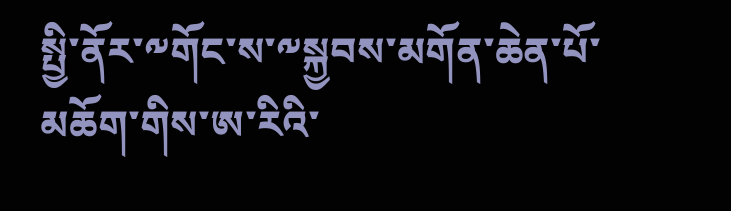སྤྱི་ནོར་༸གོང་ས་༸སྐྱབས་མགོན་ཆེན་པོ་མཆོག་གིས་ཨ་རིའི་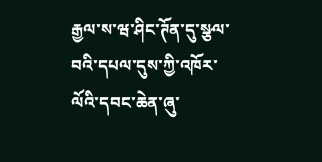རྒྱལ་ས་ཝ་ཤིང་ཊོན་དུ་སྩལ་བའི་དཔལ་དུས་ཀྱི་འཁོར་ལོའི་དབང་ཆེན་ཞུ་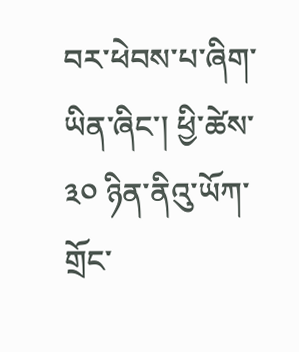བར་ཕེབས་པ་ཞིག་ཡིན་ཞིང་། ཕྱི་ཚེས་ ༣༠ ཉིན་ནིའུ་ཡོཀ་གྲོང་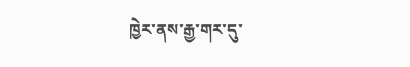ཁྱེར་ནས་རྒྱ་གར་དུ་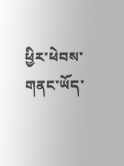ཕྱིར་ཕེབས་གནང་ཡོད་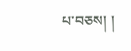པ་བཅས། །